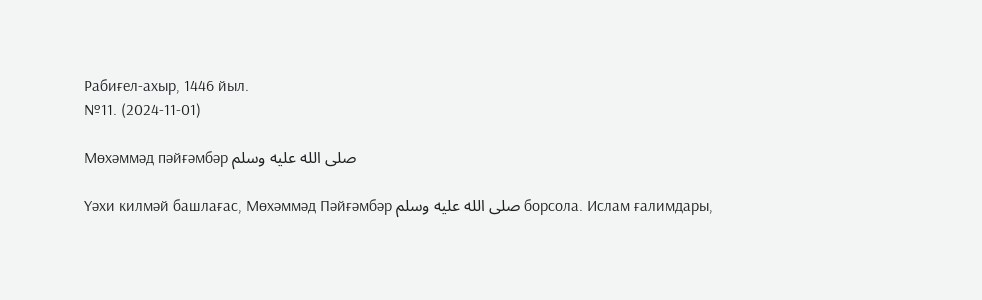Рабиғел-ахыр, 1446 йыл.
№11. (2024-11-01)

Мөхәммәд пәйғәмбәр صلى الله عليه وسلم

Үәхи килмәй башлағас, Мөхәммәд Пәйғәмбәр صلى الله عليه وسلم борсола. Ислам ғалимдары,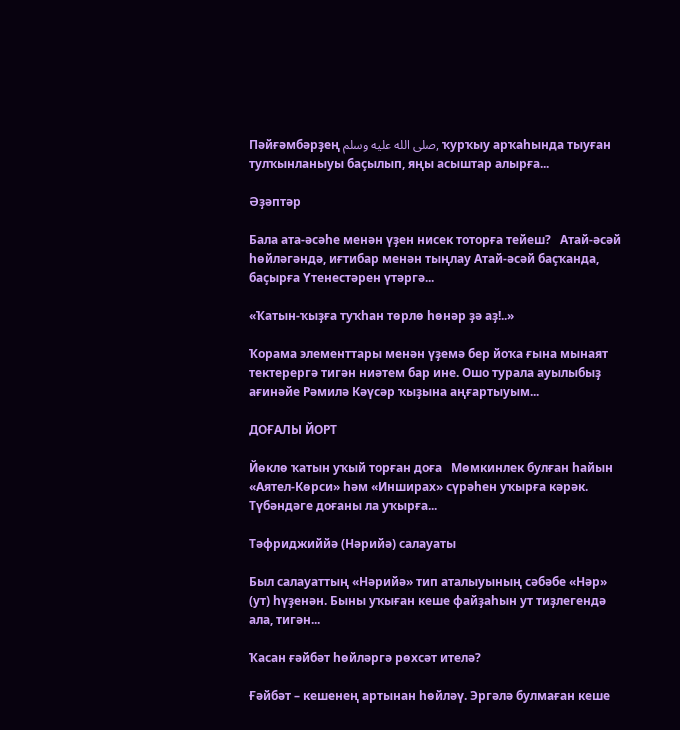Пәйғәмбәрҙең صلى الله عليه وسلم, ҡурҡыу арҡаһында тыуған тулҡынланыуы баҫылып, яңы асыштар алырға...

Әҙәптәр

Бала ата-әсәһе менән үҙен нисек тоторға тейеш?   Атай-әсәй һөйләгәндә, иғтибар менән тыңлау Атай-әсәй баҫҡанда, баҫырға Үтенестәрен үтәргә...

«Ҡатын-ҡыҙға туҡһан төрлө һөнәр ҙә аҙ!..»

Ҡорама элементтары менән үҙемә бер йоҡа ғына мынаят тектерергә тигән ниәтем бар ине. Ошо турала ауылыбыҙ ағинәйе Рәмилә Кәүсәр ҡыҙына аңғартыуым...

ДОҒАЛЫ ЙОРТ

Йөклө ҡатын уҡый торған доға   Мөмкинлек булған һайын «Аятел-Көрси» һәм «Инширах» сүрәһен уҡырға кәрәк. Түбәндәге доғаны ла уҡырға...

Тәфриджиййә (Нәрийә) салауаты

Был салауаттың «Нәрийә» тип аталыуының сәбәбе «Нәр» (ут) һүҙенән. Быны уҡыған кеше файҙаһын ут тиҙлегендә ала, тигән...

Ҡасан ғәйбәт һөйләргә рөхсәт ителә?

Ғәйбәт – кешенең артынан һөйләү. Эргәлә булмаған кеше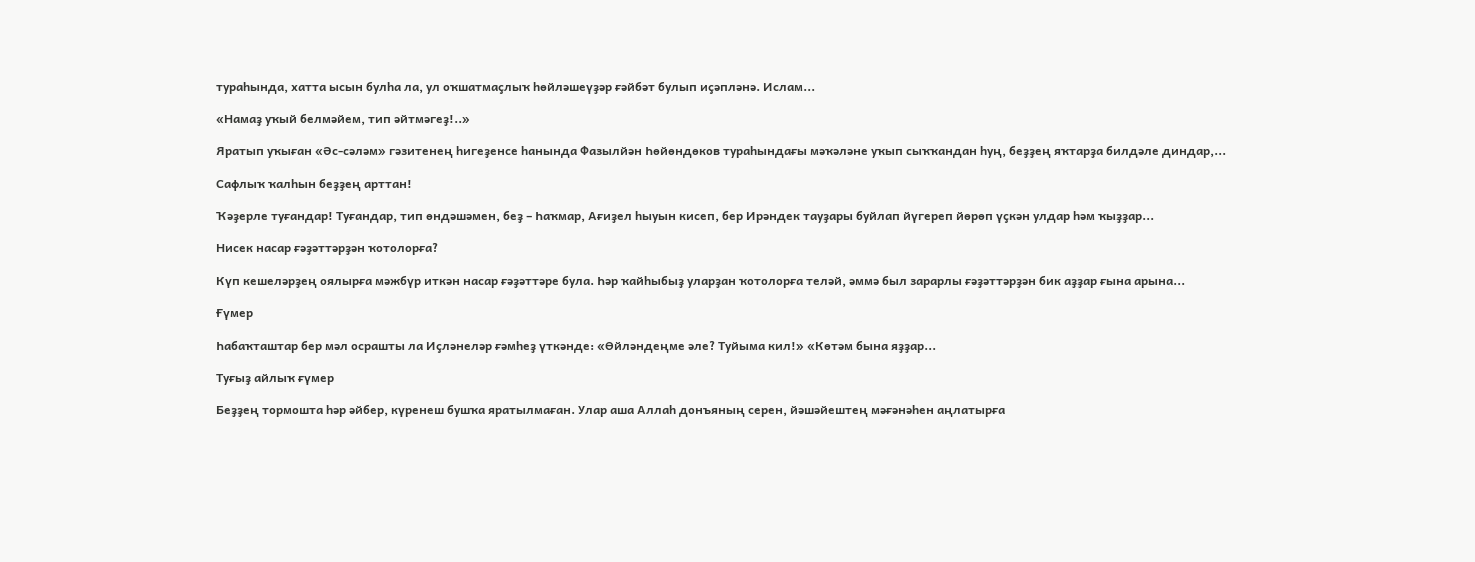тураһында, хатта ысын булһа ла, ул оҡшатмаҫлыҡ һөйләшеүҙәр ғәйбәт булып иҫәпләнә. Ислам...

«Намаҙ уҡый белмәйем, тип әйтмәгеҙ!..»

Яратып уҡыған «Әс-сәләм» гәзитенең һигеҙенсе һанында Фазылйән Һөйөндөков тураһындағы мәҡәләне уҡып сыҡҡандан һуң, беҙҙең яҡтарҙа билдәле диндар,...

Сафлыҡ ҡалһын беҙҙең арттан!

Ҡәҙерле туғандар! Туғандар, тип өндәшәмен, беҙ – Һаҡмар, Ағиҙел һыуын кисеп, бер Ирәндек тауҙары буйлап йүгереп йөрөп үҫкән улдар һәм ҡыҙҙар...

Нисек насар ғәҙәттәрҙән ҡотолорға?

Күп кешеләрҙең оялырға мәжбүр иткән насар ғәҙәттәре була. Һәр ҡайһыбыҙ уларҙан ҡотолорға теләй, әммә был зарарлы ғәҙәттәрҙән бик аҙҙар ғына арына...

Ғүмер

Һабаҡташтар бер мәл осрашты ла Иҫләнеләр ғәмһеҙ үткәнде: «Өйләндеңме әле? Туйыма кил!» «Көтәм бына яҙҙар...

Туғыҙ айлыҡ ғүмер

Беҙҙең тормошта һәр әйбер, күренеш бушҡа яратылмаған. Улар аша Аллаһ донъяның серен, йәшәйештең мәғәнәһен аңлатырға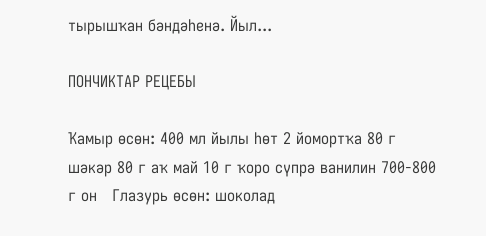тырышҡан бәндәһенә. Йыл...

ПОНЧИКТАР РЕЦЕБЫ

Ҡамыр өсөн: 400 мл йылы һөт 2 йомортҡа 80 г шәкәр 80 г аҡ май 10 г ҡоро сүпрә ванилин 700-800 г он   Глазурь өсөн: шоколад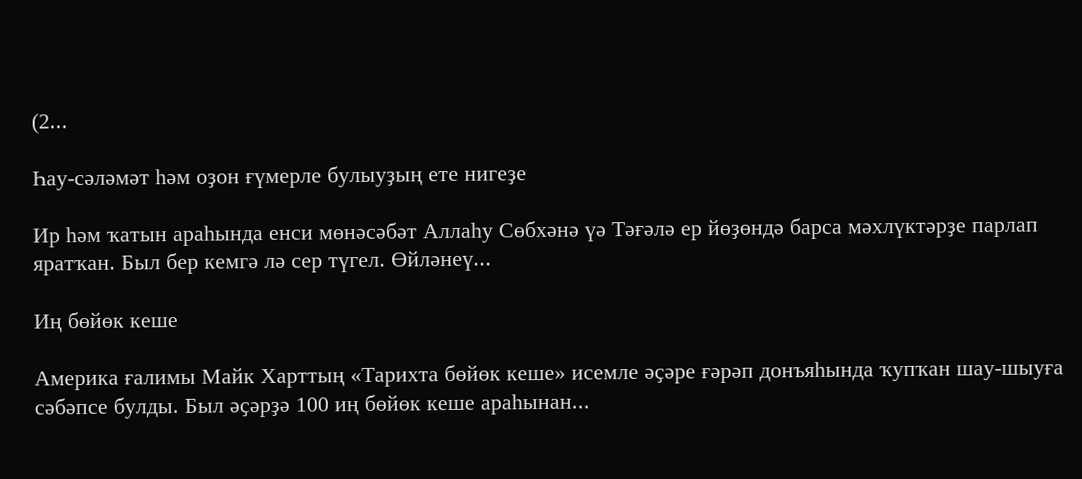(2...

Һау-сәләмәт һәм оҙон ғүмерле булыуҙың ете нигеҙе

Ир һәм ҡатын араһында енси мөнәсәбәт Аллаһу Сөбхәнә үә Тәғәлә ер йөҙөндә барса мәхлүктәрҙе парлап яратҡан. Был бер кемгә лә сер түгел. Өйләнеү...

Иң бөйөк кеше

Америка ғалимы Майк Харттың «Тарихта бөйөк кеше» исемле әҫәре ғәрәп донъяһында ҡупҡан шау-шыуға сәбәпсе булды. Был әҫәрҙә 100 иң бөйөк кеше араһынан...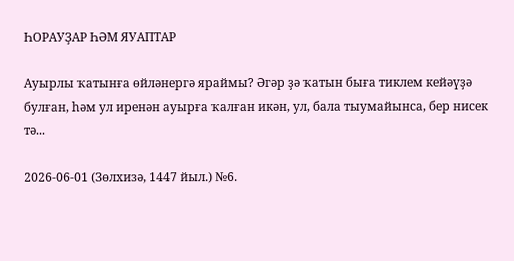ҺОРАУҘАР ҺӘМ ЯУАПТАР

Ауырлы ҡатынға өйләнергә яраймы? Әгәр ҙә ҡатын быға тиклем кейәүҙә булған, һәм ул иренән ауырға ҡалған икән, ул, бала тыумайынса, бер нисек тә...

2026-06-01 (Зөлхизә, 1447 йыл.) №6.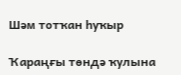Шәм тотҡан һуҡыр

Ҡараңғы төндә ҡулына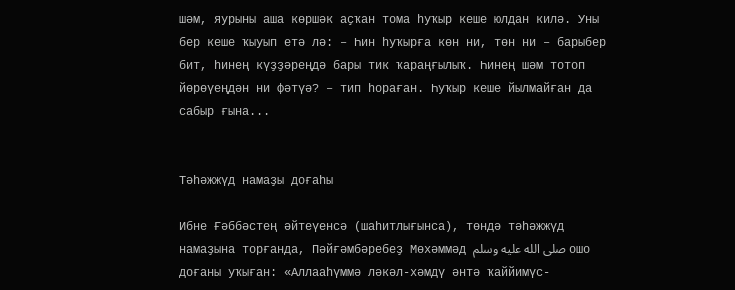шәм, яурыны аша көршәк аҫҡан тома һуҡыр кеше юлдан килә. Уны бер кеше ҡыуып етә лә: – Һин һуҡырға көн ни, төн ни – барыбер бит, һинең күҙҙәреңдә бары тик ҡараңғылыҡ. Һинең шәм тотоп йөрөүеңдән ни фәтүә? – тип һораған. Һуҡыр кеше йылмайған да сабыр ғына...


Тәһәжжүд намаҙы доғаһы

Ибне Ғәббәстең әйтеүенсә (шаһитлығынса), төндә тәһәжжүд намаҙына торғанда, Пәйғәмбәребеҙ Мөхәммәд صلى الله عليه وسلم ошо доғаны уҡыған: «Аллааһүммә ләкәл-хәмдү әнтә ҡаййимүс-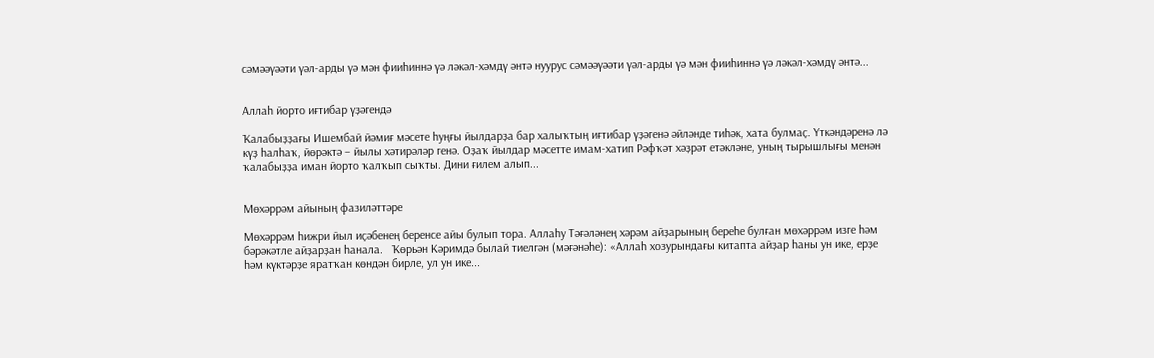сәмәәүәәти үәл-арды үә мән фииһиннә үә ләкәл-хәмдү әнтә нуурус сәмәәүәәти үәл-арды үә мән фииһиннә үә ләкәл-хәмдү әнтә...


Аллаһ йорто иғтибар үҙәгендә

Ҡалабыҙҙағы Ишембай йәмиғ мәсете һуңғы йылдарҙа бар халыҡтың иғтибар үҙәгенә әйләнде тиһәк, хата булмаҫ. Үткәндәренә лә күҙ һалһаҡ, йөрәктә – йылы хәтирәләр генә. Оҙаҡ йылдар мәсетте имам-хатип Рәфҡәт хәҙрәт етәкләне, уның тырышлығы менән ҡалабыҙҙа иман йорто ҡалҡып сыҡты. Дини ғилем алып...


Мөхәррәм айының фазиләттәре

Мөхәррәм һижри йыл иҫәбенең беренсе айы булып тора. Аллаһу Тәғәләнең хәрәм айҙарының береһе булған мөхәррәм изге һәм бәрәкәтле айҙарҙан һанала.   Ҡөрьән Кәримдә былай тиелгән (мәғәнәһе): «Аллаһ хозурындағы китапта айҙар һаны ун ике, ерҙе һәм күктәрҙе яратҡан көндән бирле, ул ун ике...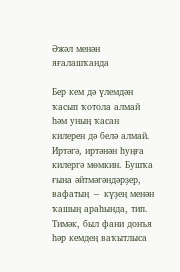Әжәл менән яғалашҡанда

Бер кем дә үлемдән ҡасып ҡотола алмай һәм уның ҡасан килерен дә белә алмай. Иртәгә, иртәнән һуңға килергә мөмкин. Бушҡа ғына әйтмәгәндәрҙер, вафатың − күҙең менән ҡашың араһында, тип. Тимәк, был фани донъя һәр кемдең ваҡытлыса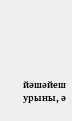йәшәйеш урыны, ә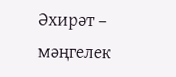Әхирәт – мәңгелек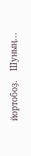йортобоҙ.   Шуның...